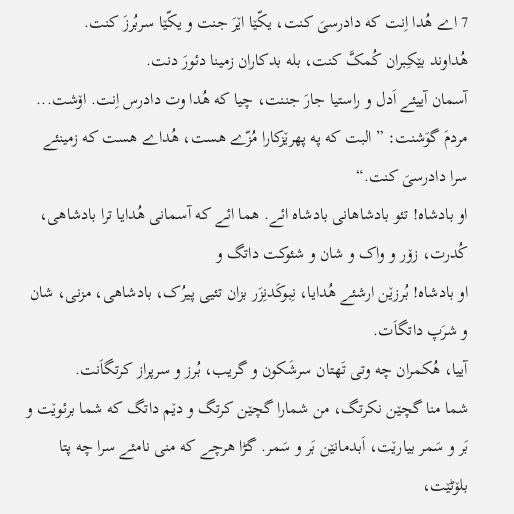7 اے هُدا اِنت که دادرسیَ کنت، یکّێا اێرَ جنت و یکّێا سربُرزَ کنت.
هُداوند بێکِبران کُمکَّ کنت، بله بدکاران زمینا دئورَ دنت.
آسمان آییئے اَدل و راستیا جارَ جننت، چیا که هُدا وت دادرس اِنت. اۆشت...
مردمَ گوَشنت: ”البت که په پهرێزکارا مُزّے هست، هُداے هست که زمینئے سرا دادرسیَ کنت.“
او بادشاه! تئو بادشاهانی بادشاه ائے. هما ائے که آسمانی هُدایا ترا بادشاهی، کُدرت، زۆر و واک و شان و شئوکت داتگ و
او بادشاه! بُرزێن ارشئے هُدایا، نِبوکَدنِزَر بزان تئیی پیرُک، بادشاهی، مزنی، شان و شرَپ داتگاَت.
آییا، هُکمران چه وتی تَهتان سرشَکون و گریب، بُرز و سرپراز کرتگاَنت.
شما منا گچێن نکرتگ، من شمارا گچێن کرتگ و دێم داتگ که شما برئوێت و بَر و سَمر بیارێت، اَبدمانێن بَر و سَمر. گڑا هرچے که منی نامئے سرا چه پتا بلۆٹێت،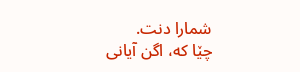شمارا دنت.
چێا که، اگن آیانی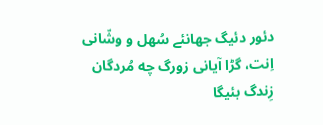دئور دئیگ جهانئے سُهل و وشّانی اِنت، گڑا آیانی زورگ چه مُردگان زِندگ بئیگا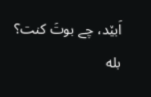اَبێد، چے بوتَ کنت؟
بله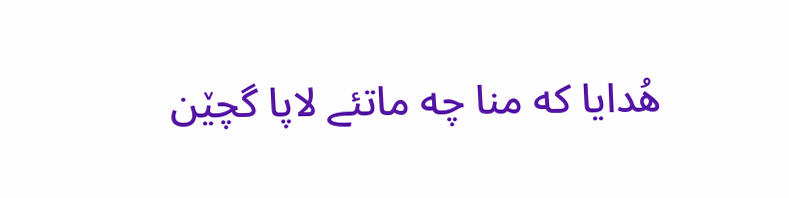هُدایا که منا چه ماتئے لاپا گچێن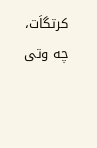کرتگاَت، چه وتی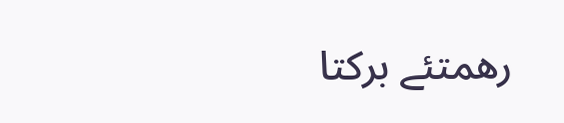رهمتئے برکتا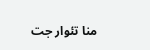منا تئوار جت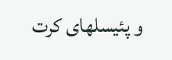و پئیسلهای کرت